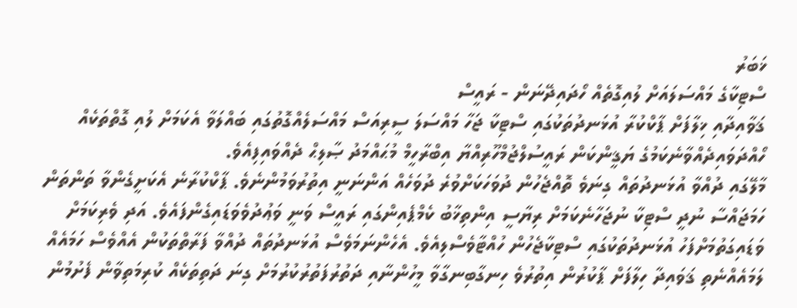ޚަބަރު
ސްޓިކާގެ މައްސަލައަށް ލުއިގޮތެއް ހޯދައިދޭނަން - ރައީސް
ޤަވާއިދާއި ޚިލާފަށް ޕާކްކުރާ އުޅަނދުތަކުގައި ސްޓިކާ ޖަހާ މައްސަލަ ސީރިއަސް މައްސަލެއްގޮތުގައި ބައްލަވާ އެކަމަށް ލުއި ގޮތްތަކެއް ހޯއްދަވައިދެއްވާނެކަމުގެ ޔަޤީންކަން ރައީސުލްޖުމްހޫރިއްޔާ އިބްރާހީމް މުޙައްމަދު ޞާލިޙް ދެއްވައިފިއެވެ.
މާލޭގައި ދުއްވާ އުޅަނދުތައް ގިނަވެ ތޮއްޖެހުން ދުވަހަކަށްވުރެ ދުވަހެއް އަންނަނީ އިތުރުވަމުންނެވެ. ޕާކްކުރާނެ އެކަށީގެންވާ ތަންތަން ހަމަޖައްސާ ނުދީ ސްޓިކާ ނުޖަހާނެކަމަށް ރިޔާސީ އިންތިޚާބު ކެމްޕެއިންގައި ރައީސް ވަނީ ވަޢުދުވެވަޑައިގެންފައެވެ. އަދި ވެރިކަމަށް ވަޑައިގަތުމަށްފަހު އުޅަނދުތަކުގައި ސްޓިކާޖެހުން ހުއްޓާވެސްލިއެވެ. އެހެންނަމަވެސް އުޅަނދުތައް ދުއްވާ ފަރާތްތަކުން އެއްވެސް ހަމައެއް ލަމައެއްނެތި ޤަވައިދާ ހިލާފަށް ޕާކުރުން އިތުރުވެ ހިނގާބިނގާވާ މީހުންނާއި ދަތުރުފަތުރުކުރުމަށް ގިނަ ދަތިތަކެއް ކުރިމަތިވާން ފެށުމުން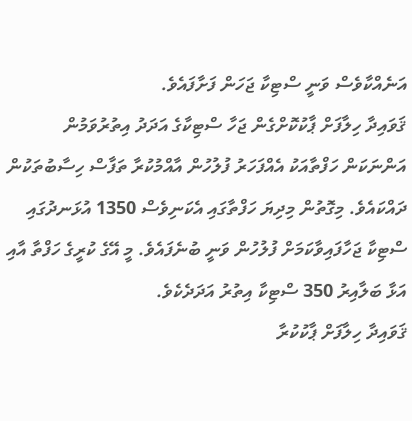އަނެއްކާވެސް ވަނީ ސްޓިކާ ޖަހަން ފަށާފައެވެ.
ޤަވައިދާ ހިލާފަށް ޕާކުކޮށްގެން ޖަހާ ސްޓިކާގެ އަދަދު އިތުރުވަމުން އަންނަކަން ހަފްތާއަކު އެއްފަހަރު ފުލުހުން އާއްމުކުރާ ތަފާސް ހިސާބުތަކުން ދައްކައެވެ. މިގޮތުން މިދިޔަ ހަފްތާގައި އެކަނިވެސް 1350 އުޅަނދުގައި ސްޓިކާ ޖަހާފައިވާކަމަށް ފުލުހުން ވަނީ ބުނެފައެވެ. މީ އޭގެ ކުރީގެ ހަފްތާ އާއި އަޅާ ބަލާއިރު 350 ސްޓިކާ އިތުރު އަދަދެކެވެ.
ޤަވައިދާ ހިލާފަށް ޕާކުކުރާ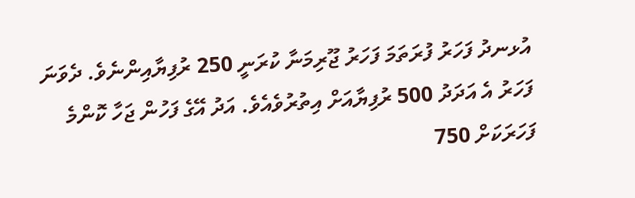އުޅނދު ފަހަރު ފުރަތަމަ ފަހަރު ޖޫރިމަނާ ކުރަނީ 250 ރުފިޔާއިންނެވެ. ދެވަނަ ފަހަރު އެ އަދަދު 500 ރުފިޔާއަށް އިތުރުވެއެވެ. އަދު އޭގެ ފަހުން ޖަހާ ކޮންމެ ފަހަރަކަށް 750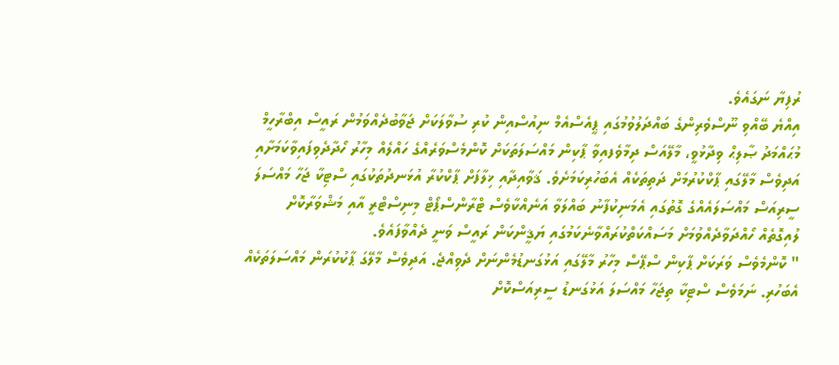ރުފިޔާ ނަގައެވެ.
އިއްޔެ ބޭއްވި ނޫސްވެރިންގެ ބައްދަލުވުމުގައި ޕީއެސްއެމް ނިއުސްއިން ކުރި ސުވާލަކަށް ޖަވާބުދެއްވަމުން ރައީސް އިބްރާހީމް މުޙައްމަދު ޞާލިޙް ވިދާޅުވީ، މާލޭއަސް ދިމާވެފއިވާ ޕާކިން މައްސަލަތަކަށް ކޮންމެސްވަރެއްގެ ހައްލެއް މިހާރު ހޯދާދެވިފައިވާކަމަށާއި އަދިވެސް މާލޭގައި ޕާކްކުރުމަށް ދަތިތަކެއް އެބަހުރިކަމަށެވެ. ޤަވާއިދާއި ޚިލާފަށް ޕާކްކުރާ އުޅަނދުތަކުގައި ސްޓިކާ ޖަހާ މައްސަލަ ސީރިއަސް މައްސަލައެއްގެ ގޮތުގައި އެމަނިކުފާނު ބައްލަވާ އަނެއްކާވެސް ޓްރާންސްޕޯޓް މިނިސްޓްރީ އާއި މަޝްވަރާކޮށް ލުއިގޮތެއް ހޯއްދަވާދެއްވުމަށް މަސައްކަތްކުރައްވާނެކަމުގައި ޔަޤީންކަން ރައީސް ވަނީ ދެއްވާފައެވެ.
" ކޮންމެވެސް ވަރަކަށް ޕާކިން ސްޕޭސް މިހާރު މާލޭގައި އަޅުގަނޑުމެންނަށް ދެވިއްޖެ. އަދިވެސް މާލޭގަ ޕާކުކުރަން މައްސަލަތަކެއް އެބަހުރި. ނަމަވެސް ސްޓިކާ ތިޖަހާ މައްސަލަ އަޅުގަނޑު ސީރިއަސްކޮށް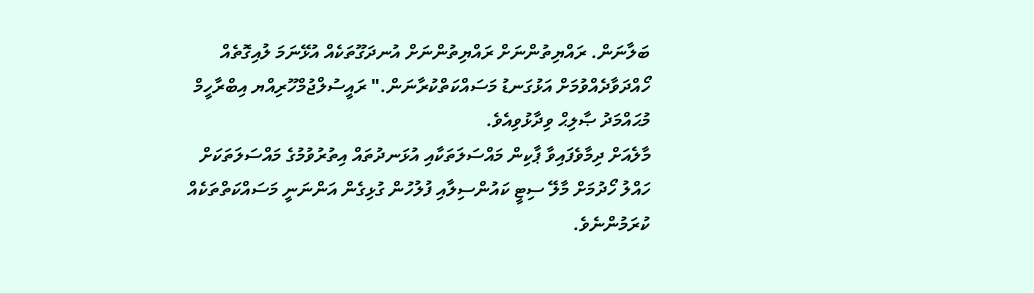ބަލާނަން. ރައްޔިތުންނަށް ރައްޔިތުންނަށް އުނދަގޫތަކެއް އުޅޭނަމަ ލުއިގޮތެއް ހޯއްދަވާދެއްވުމަށް އަޅުގަނޑު މަސައްކަތްކުރާނަން." ރައީސުލްޖުމްހޫރިއްޔ އިބްރާހީމް މުޙައްމަދު ޞާލިޙް ވިދާޅުވިއެވެ.
މާލެއަށް ދިމާވެފައިވާ ޕާކިން މައްސަލަތަކާއި އުޅަނދުތައް އިތުރުވުމުގެ މައްސަލަތަކަށް ހައްލު ހޯދުމަށް މާލޭ ސިޓީ ކައުންސިލާއި ފުލުހުން ގުޅިގެން އަންނަނީ މަސައްކަތްތަކެއް ކުރަމުންނެވެ.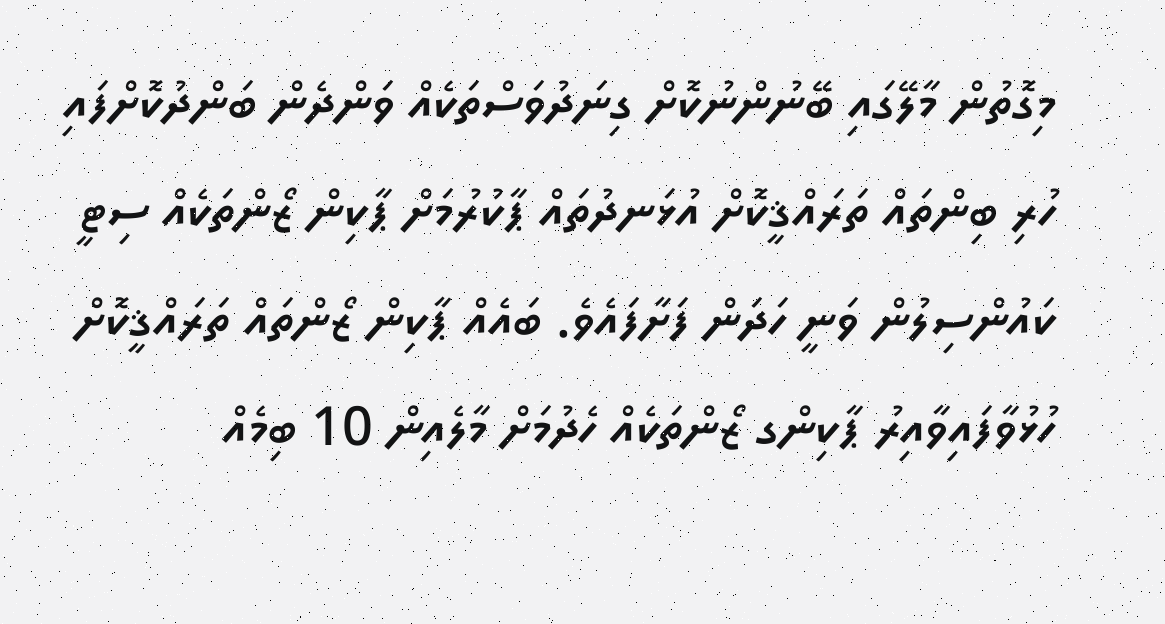މިގޮތުން މާލޭގައި ބޭނުންނުކޮށް ގިނަދުވަސްތަކެއް ވަންދެން ބަންދުކޮށްފައި ހުރި ބިންތައް ތަރައްޤީކޮށް އުޅަނދުތައް ޕާކުރުމަށް ޕާކިން ޒޯންތަކެއް ސިޓީ ކައުންސިލުން ވަނީ ހަދަން ފަށާފައެވެ. ބައެއް ޕާކިން ޒޯންތައް ތަރައްޤީކޮށް ހުޅުވާފައިވާއިރު ޕާކިންގ ޒޯންތަކެއް ހެދުމަށް މާލެއިން 10 ބިމެއް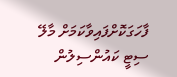ފާހަގަކޮށްފައިވާކަމަށް މާލޭ ސިޓީ ކައުންސިލުން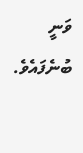ވަނީ ބުނެފައެވެ.